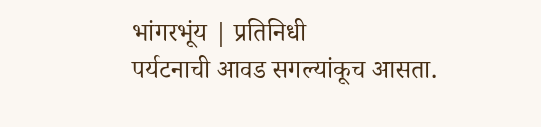भांगरभूंय | प्रतिनिधी
पर्यटनाची आवड सगल्यांकूच आसता.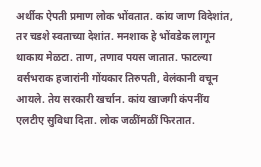अर्थीक ऐपती प्रमाण लोक भोंवतात. कांय जाण विदेशांत, तर चडशे स्वताच्या देशांत. मनशाक हे भोंवडेक लागून थाकाय मेळटा. ताण, तणाव पयस जातात. फाटल्या वर्सभराक हजारांनी गोंयकार तिरुपती, वेलंकानी वचून आयले. तेय सरकारी खर्चान. कांय खाजगी कंपनींय एलटीए सुविधा दिता. लोक जळींमळीं फिरतात.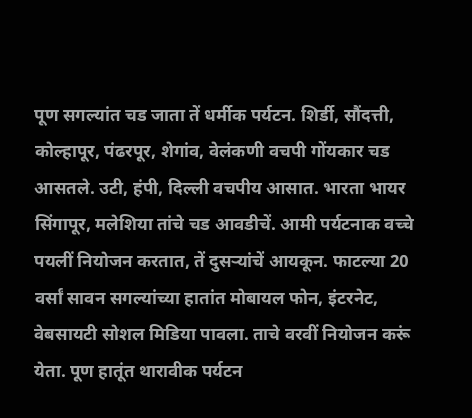पूण सगल्यांत चड जाता तें धर्मीक पर्यटन. शिर्डी, सौंदत्ती, कोल्हापूर, पंढरपूर, शेगांव, वेलंकणी वचपी गोंयकार चड आसतले. उटी, हंपी, दिल्ली वचपीय आसात. भारता भायर सिंगापूर, मलेशिया तांचे चड आवडीचें. आमी पर्यटनाक वच्चे पयलीं नियोजन करतात, तें दुसऱ्यांचें आयकून. फाटल्या 20 वर्सां सावन सगल्यांच्या हातांत मोबायल फोन, इंटरनेट, वेबसायटी सोशल मिडिया पावला. ताचे वरवीं नियोजन करूं येता. पूण हातूंत थारावीक पर्यटन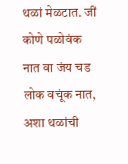थळां मेळटात. जीं कोणे पळोवंक नात वा जंय चड लोक वचूंक नात, अशा थळांची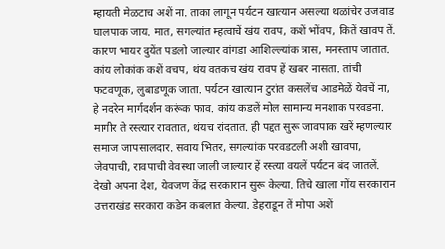म्हायती मेळटाच अशें ना. ताका लागून पर्यटन खात्यान असल्या थळांचेर उजवाड घालपाक जाय. मात, सगल्यांत म्हत्वाचें खंय रावप, कशें भोंवप, कितें खावप तें. कारण भायर दुयेंत पडलो जाल्यार वांगडा आशिल्ल्यांक त्रास, मनस्ताप जातात. कांय लोकांक कशें वचप, थंय वतकच खंय रावप हें खबर नासता. तांची फटवणूक, लुबाडणूक जाता. पर्यटन खात्यान टुरांत कसलेंच आडमेळें येवचें ना, हे नदरेन मार्गदर्शन करूंक फाव. कांय कडलें मोल सामान्य मनशाक परवडना. मागीर ते रस्त्यार रावतात, थंयच रांदतात. ही पद्दत सुरू जावपाक खरें म्हणल्यार समाज जापसालदार. सवाय भितर, सगल्यांक परवडटली अशी खावपा, जेवपाची, रावपाची वेवस्था जाली जाल्यार हें रस्त्या वयलें पर्यटन बंद जातलें.
देखो अपना देश, येवजण केंद्र सरकारान सुरू केल्या. तिचे खाला गोंय सरकारान उत्तराखंड सरकारा कडेन कबलात केल्या. डेहराडून तें मोपा अशें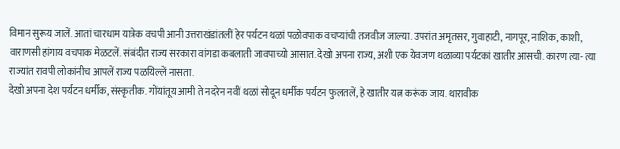विमान सुरूय जालें. आतां चारधाम यात्रेक वचपी आनी उत्तराखंडांतलीं हेर पर्यटन थळां पळोवपाक वचप्यांची तजवीज जाल्या. उपरांत अमृतसर, गुवाहाटी, नागपूर, नाशिक, काशी, वाराणसी हांगाय वचपाक मेळटलें. संबंदीत राज्य सरकारा वांगडा कबलाती जावपाच्यो आसात. देखो अपना राज्य, अशी एक येवजण थळाव्या पर्यटकां खातीर आसची. कारण त्या- त्या राज्यांत रावपी लोकांनीच आपलें राज्य पळयिल्लें नासता.
देखो अपना देश पर्यटन धर्मीक, संस्कृतीक. गोंयांतूय आमी ते नदरेन नवीं थळां सोदून धर्मीक पर्यटन फुलतलें, हे खातीर यत्न करूंक जाय. थारावीक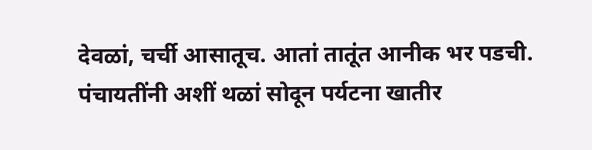देवळां, चर्ची आसातूच. आतां तातूंत आनीक भर पडची. पंचायतींनी अशीं थळां सोदून पर्यटना खातीर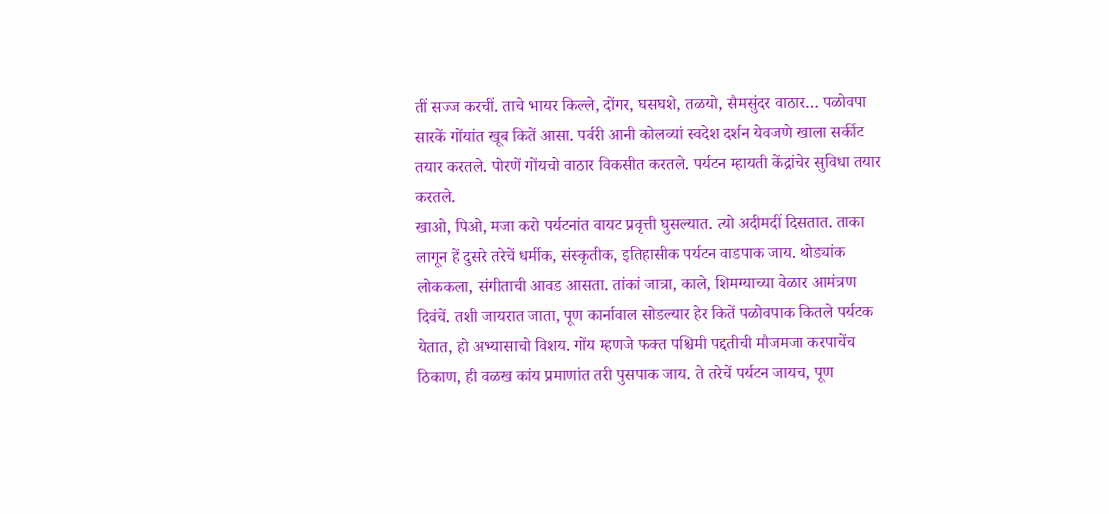तीं सज्ज करचीं. ताचे भायर किल्ले, दोंगर, घसघशे, तळयो, सैमसुंदर वाठार… पळोवपा सारकें गोंयांत खूब कितें आसा. पर्वरी आनी कोलव्यां स्वदेश दर्शन येवजणे खाला सर्कीट तयार करतले. पोरणें गोंयचो वाठार विकसीत करतले. पर्यटन म्हायती केंद्रांचेर सुविधा तयार करतले.
खाओ, पिओ, मजा करो पर्यटनांत वायट प्रवृत्ती घुसल्यात. त्यो अदीमदीं दिसतात. ताका लागून हें दुसरे तरेचें धर्मीक, संस्कृतीक, इतिहासीक पर्यटन वाडपाक जाय. थोड्यांक लोककला, संगीताची आवड आसता. तांकां जात्रा, काले, शिमग्याच्या वेळार आमंत्रण दिवंचें. तशी जायरात जाता, पूण कार्नावाल सोडल्यार हेर कितें पळोवपाक कितले पर्यटक येतात, हो अभ्यासाचो विशय. गोंय म्हणजे फक्त पश्चिमी पद्दतीची मौजमजा करपाचेंच ठिकाण, ही वळख कांय प्रमाणांत तरी पुसपाक जाय. ते तरेचें पर्यटन जायच, पूण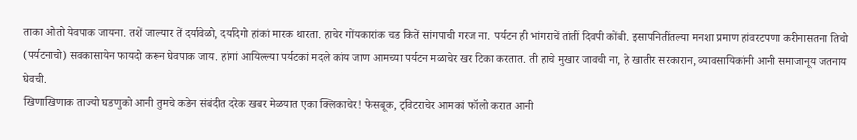ताका ओतो येवपाक जायना. तशें जाल्यार तें दर्यावेळो, दर्यादेगो हांकां मारक थारता. हाचेर गोंयकारांक चड कितें सांगपाची गरज ना. पर्यटन ही भांगराचें तांतीं दिवपी कोंबी. इसापनितींतल्या मनशा प्रमाण हांवरटपणा करीनासतना तिचो (पर्यटनाचो) सवकासायेन फायदो करून घेवपाक जाय. हांगां आयिल्ल्या पर्यटकां मदले कांय जाण आमच्या पर्यटन मळाचेर खर टिका करतात. ती हाचे मुखार जावची ना, हे खातीर सरकारान, व्यावसायिकांनी आनी समाजानूय जतनाय घेवची.
खिणाखिणाक ताज्यो घडणुको आनी तुमचे कडेन संबंदीत दरेक खबर मेळयात एका क्लिकाचेर! फेसबूक, ट्विटराचेर आमकां फॉलो करात आनी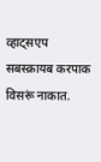व्हाट्सएप सबस्क्रायब करपाक विसरूं नाकात.